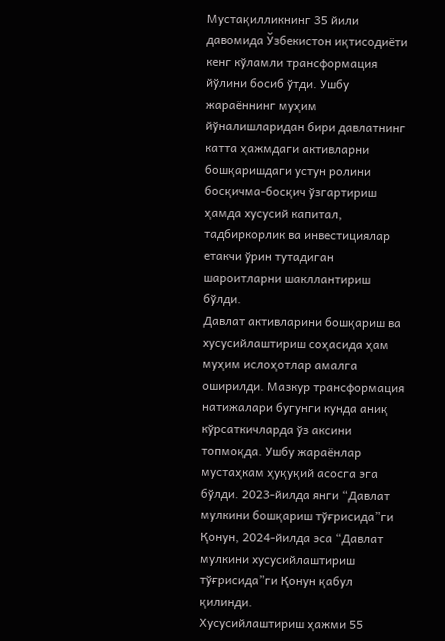Мустақилликнинг 35 йили давомида Ўзбекистон иқтисодиёти кенг кўламли трансформация йўлини босиб ўтди. Ушбу жараённинг муҳим йўналишларидан бири давлатнинг катта ҳажмдаги активларни бошқаришдаги устун ролини босқичма-босқич ўзгартириш ҳамда хусусий капитал, тадбиркорлик ва инвестициялар етакчи ўрин тутадиган шароитларни шакллантириш бўлди.
Давлат активларини бошқариш ва хусусийлаштириш соҳасида ҳам муҳим ислоҳотлар амалга оширилди. Мазкур трансформация натижалари бугунги кунда аниқ кўрсаткичларда ўз аксини топмоқда. Ушбу жараёнлар мустаҳкам ҳуқуқий асосга эга бўлди. 2023-йилда янги “Давлат мулкини бошқариш тўғрисида”ги Қонун, 2024-йилда эса “Давлат мулкини хусусийлаштириш тўғрисида”ги Қонун қабул қилинди.
Хусусийлаштириш ҳажми 55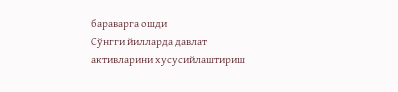бараварга ошди
Сўнгги йилларда давлат активларини хусусийлаштириш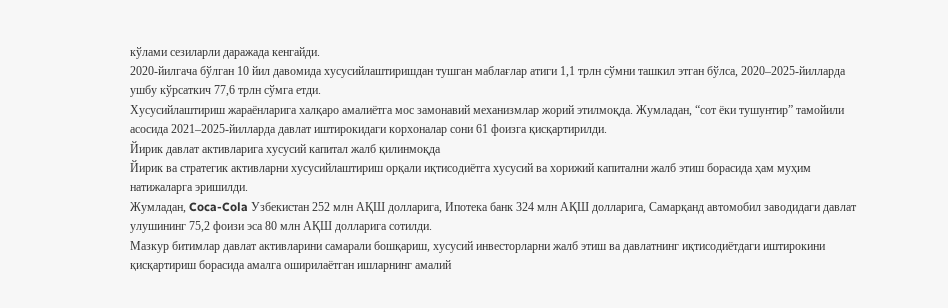кўлами сезиларли даражада кенгайди.
2020-йилгача бўлган 10 йил давомида хусусийлаштиришдан тушган маблағлар атиги 1,1 трлн сўмни ташкил этган бўлса, 2020–2025-йилларда ушбу кўрсаткич 77,6 трлн сўмга етди.
Хусусийлаштириш жараёнларига халқаро амалиётга мос замонавий механизмлар жорий этилмоқда. Жумладан, “сот ёки тушунтир” тамойили асосида 2021–2025-йилларда давлат иштирокидаги корхоналар сони 61 фоизга қисқартирилди.
Йирик давлат активларига хусусий капитал жалб қилинмоқда
Йирик ва стратегик активларни хусусийлаштириш орқали иқтисодиётга хусусий ва хорижий капитални жалб этиш борасида ҳам муҳим натижаларга эришилди.
Жумладан, Coca-Cola Узбекистан 252 млн АҚШ долларига, Ипотека банк 324 млн АҚШ долларига, Самарқанд автомобил заводидаги давлат улушининг 75,2 фоизи эса 80 млн АҚШ долларига сотилди.
Мазкур битимлар давлат активларини самарали бошқариш, хусусий инвесторларни жалб этиш ва давлатнинг иқтисодиётдаги иштирокини қисқартириш борасида амалга оширилаётган ишларнинг амалий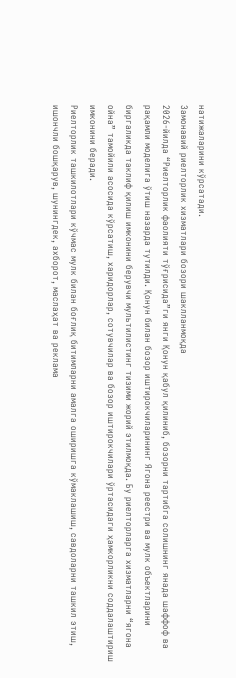натижаларини кўрсатади.
Замонавий риелторлик хизматлари бозори шаклланмоқда
2026-йилда “Риелторлик фаолияти тўғрисида”ги янги Қонун қабул қилиниб, бозорни тартибга солишнинг янада шаффоф ва рақамли моделига ўтиш назарда тутилди. Қонун билан бозор иштирокчиларининг Ягона реестри ва мулк объектларини биргаликда таклиф қилиш имконини берувчи мультилистинг тизими жорий этилмоқда. Бу риелторларга хизматларни “ягона ойна” тамойили асосида кўрсатиш, харидорлар, сотувчилар ва бозор иштирокчилари ўртасидаги ҳамкорликни соддалаштириш имконини беради.
Риелторлик ташкилотлари кўчмас мулк билан боғлиқ битимларни амалга оширишга кўмаклашиш, савдоларни ташкил этиш, ишончли бошқарув, шунингдек, ахборот, маслаҳат ва реклама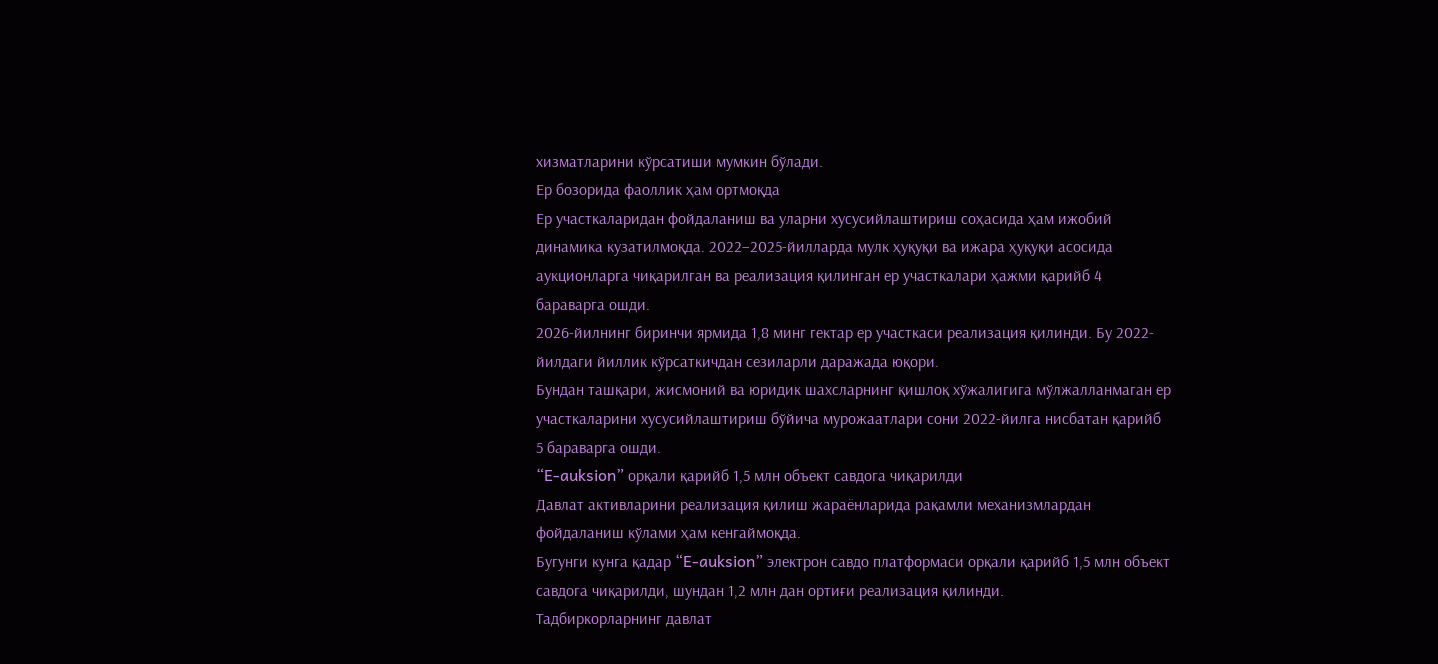хизматларини кўрсатиши мумкин бўлади.
Ер бозорида фаоллик ҳам ортмоқда
Ер участкаларидан фойдаланиш ва уларни хусусийлаштириш соҳасида ҳам ижобий динамика кузатилмоқда. 2022–2025-йилларда мулк ҳуқуқи ва ижара ҳуқуқи асосида аукционларга чиқарилган ва реализация қилинган ер участкалари ҳажми қарийб 4 бараварга ошди.
2026-йилнинг биринчи ярмида 1,8 минг гектар ер участкаси реализация қилинди. Бу 2022-йилдаги йиллик кўрсаткичдан сезиларли даражада юқори.
Бундан ташқари, жисмоний ва юридик шахсларнинг қишлоқ хўжалигига мўлжалланмаган ер участкаларини хусусийлаштириш бўйича мурожаатлари сони 2022-йилга нисбатан қарийб 5 бараварга ошди.
“E-auksion” орқали қарийб 1,5 млн объект савдога чиқарилди
Давлат активларини реализация қилиш жараёнларида рақамли механизмлардан фойдаланиш кўлами ҳам кенгаймоқда.
Бугунги кунга қадар “E-auksion” электрон савдо платформаси орқали қарийб 1,5 млн объект савдога чиқарилди, шундан 1,2 млн дан ортиғи реализация қилинди.
Тадбиркорларнинг давлат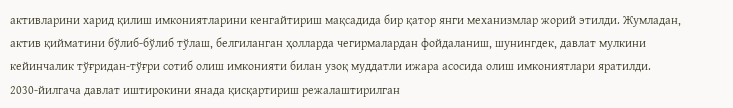активларини харид қилиш имкониятларини кенгайтириш мақсадида бир қатор янги механизмлар жорий этилди. Жумладан, актив қийматини бўлиб-бўлиб тўлаш, белгиланган ҳолларда чегирмалардан фойдаланиш, шунингдек, давлат мулкини кейинчалик тўғридан-тўғри сотиб олиш имконияти билан узоқ муддатли ижара асосида олиш имкониятлари яратилди.
2030-йилгача давлат иштирокини янада қисқартириш режалаштирилган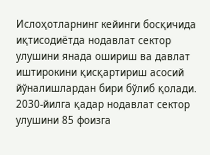Ислоҳотларнинг кейинги босқичида иқтисодиётда нодавлат сектор улушини янада ошириш ва давлат иштирокини қисқартириш асосий йўналишлардан бири бўлиб қолади.
2030-йилга қадар нодавлат сектор улушини 85 фоизга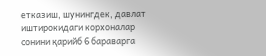етказиш, шунингдек, давлат иштирокидаги корхоналар сонини қарийб 6 бараварга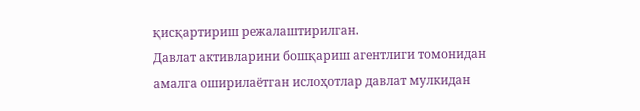қисқартириш режалаштирилган.
Давлат активларини бошқариш агентлиги томонидан амалга оширилаётган ислоҳотлар давлат мулкидан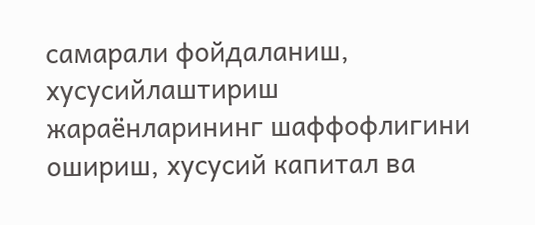самарали фойдаланиш, хусусийлаштириш жараёнларининг шаффофлигини ошириш, хусусий капитал ва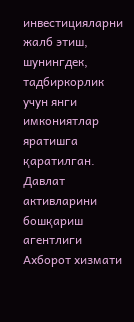инвестицияларни жалб этиш, шунингдек, тадбиркорлик учун янги имкониятлар яратишга қаратилган.
Давлат активларини бошқариш агентлиги
Ахборот хизмати